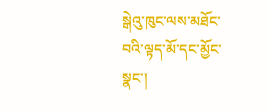སྒེའུ་ཁུང་ལས་མཐོང་བའི་ལྟད་མོ་དང་མྱོང་སྣང་།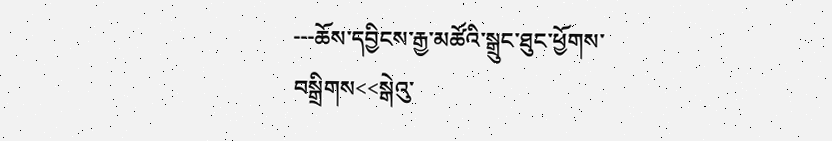---ཆོས་དབྱིངས་རྒྱ་མཚོའི་སྒྲུང་ཐུང་ཕྱོགས་བསྒྲིགས<<སྒེའུ་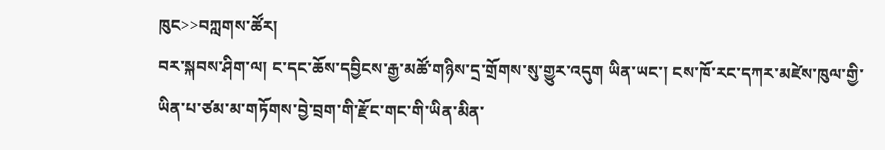ཁུང>>བཀླགས་ཚོར།
བར་སྐབས་ཤིག་ལ། ང་དང་ཆོས་དབྱིངས་རྒྱ་མཚོ་གཉིས་དྲ་གྲོགས་སུ་གྱུར་འདུག ཡིན་ཡང་། ངས་ཁོ་རང་དཀར་མཛེས་ཁུལ་གྱི་ཡིན་པ་ཙམ་མ་གཏོགས་བྱེ་བྲག་གི་རྫོང་གང་གི་ཡིན་མིན་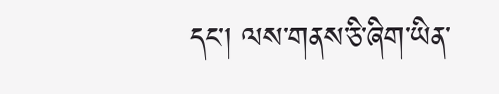དང་། ལས་གནས་ཅི་ཞིག་ཡིན་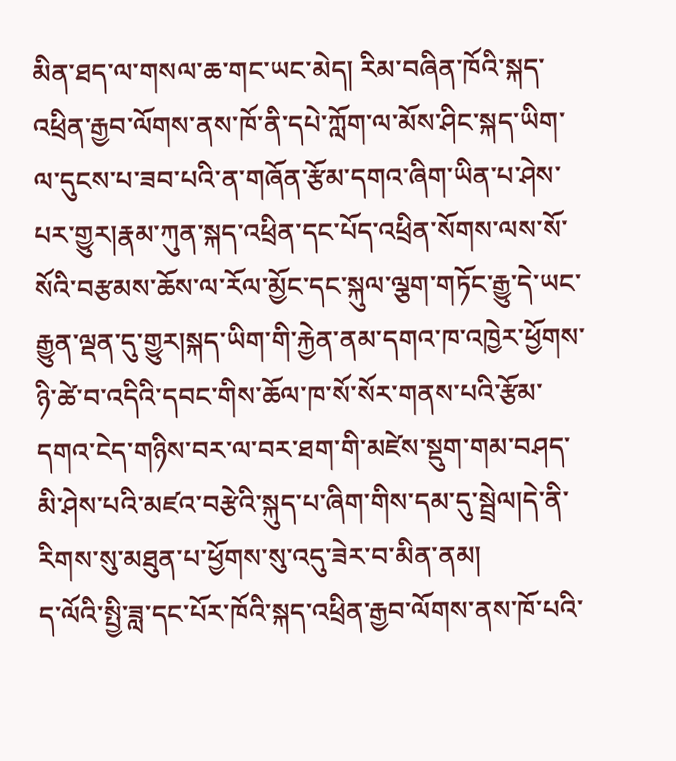མིན་ཐད་ལ་གསལ་ཆ་གང་ཡང་མེད། རིམ་བཞིན་ཁོའི་སྐད་འཕྲིན་རྒྱབ་ལོགས་ནས་ཁོ་ནི་དཔེ་ཀློག་ལ་མོས་ཤིང་སྐད་ཡིག་ལ་དུངས་པ་ཟབ་པའི་ན་གཞོན་རྩོམ་དགའ་ཞིག་ཡིན་པ་ཤེས་པར་གྱུར།རྣམ་ཀུན་སྐད་འཕྲིན་དང་པོད་འཕྲིན་སོགས་ལས་སོ་སོའི་བརྩམས་ཆོས་ལ་རོལ་མྱོང་དང་སྐུལ་ལྕག་གཏོང་རྒྱུ་དེ་ཡང་རྒྱུན་ལྡན་དུ་གྱུར།སྐད་ཡིག་གི་རྐྱེན་ནམ་དགའ་ཁ་འཁྱེར་ཕྱོགས་ཉི་ཚེ་བ་འདིའི་དབང་གིས་ཆོལ་ཁ་སོ་སོར་གནས་པའི་རྩོམ་དགའ་ངེད་གཉིས་བར་ལ་བར་ཐག་གི་མཛེས་སྡུག་གམ་བཤད་མི་ཤེས་པའི་མཛའ་བརྩེའི་སྐུད་པ་ཞིག་གིས་དམ་དུ་སྦྲེལ།དེ་ནི་རིགས་སུ་མཐུན་པ་ཕྱོགས་སུ་འདུ་ཟེར་བ་མིན་ནམ།
ད་ལོའི་སྤྱི་ཟླ་དང་པོར་ཁོའི་སྐད་འཕྲིན་རྒྱབ་ལོགས་ནས་ཁོ་པའི་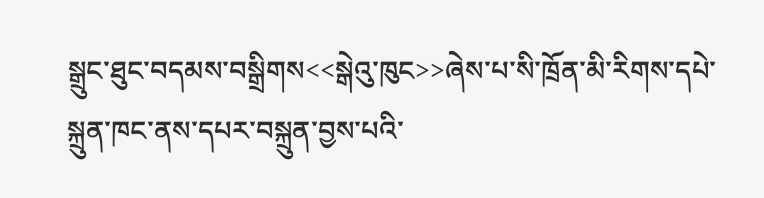སྒྲུང་ཐུང་བདམས་བསྒྲིགས<<སྒེའུ་ཁུང>>ཞེས་པ་སི་ཁྲོན་མི་རིགས་དཔེ་སྐྲུན་ཁང་ནས་དཔར་བསྐྲུན་བྱས་པའི་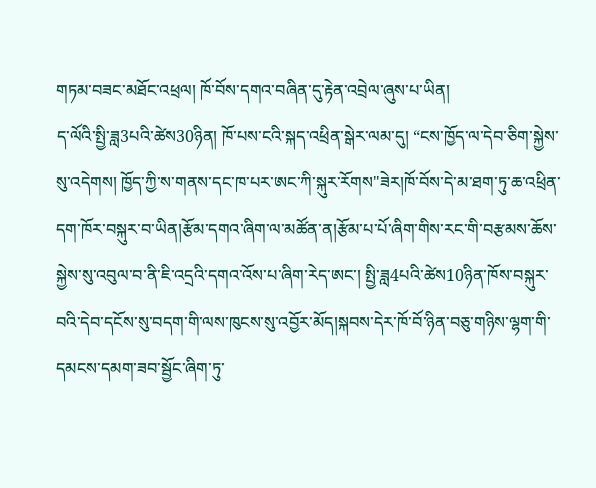གཏམ་བཟང་མཐོང་འཕྲལ། ཁོ་བོས་དགའ་བཞིན་དུ་རྟེན་འབྲེལ་ཞུས་པ་ཡིན།
ད་ལོའི་སྤྱི་ཟླ3པའི་ཚེས30ཉིན། ཁོ་པས་ངའི་སྐད་འཕྲིན་སྒེར་ལམ་དུ། “ངས་ཁྱོད་ལ་དེབ་ཅིག་སྐྱེས་སུ་འདེགས། ཁྱོད་ཀྱི་ས་གནས་དང་ཁ་པར་ཨང་ཀི་སྐུར་རོགས"ཟེར།ཁོ་བོས་དེ་མ་ཐག་ཏུ་ཆ་འཕྲིན་དག་ཁོར་བསྐུར་བ་ཡིན།རྩོམ་དགའ་ཞིག་ལ་མཚོན་ན།རྩོམ་པ་པོ་ཞིག་གིས་རང་གི་བརྩམས་ཆོས་སྐྱེས་སུ་འབུལ་བ་ནི་ཇི་འདྲའི་དགའ་འོས་པ་ཞིག་རེད་ཨང་། སྤྱི་ཟླ4པའི་ཚེས10ཉིན་ཁོས་བསྐུར་བའི་དེབ་དངོས་སུ་བདག་གི་ལས་ཁུངས་སུ་འབྱོར་མོད།སྐབས་དེར་ཁོ་བོ་ཉིན་བཅུ་གཉིས་ལྷག་གི་དམངས་དམག་ཟབ་སྦྱོང་ཞིག་ཏུ་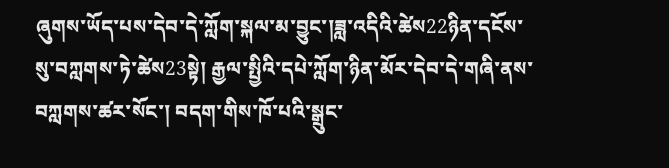ཞུགས་ཡོད་པས་དེབ་དེ་ཀློག་སྐལ་མ་བྱུང་།ཟླ་འདིའི་ཚེས22ཉིན་དངོས་སུ་བཀླགས་ཏེ་ཚེས23སྟེ། རྒྱལ་སྤྱིའི་དཔེ་ཀློག་ཉིན་མོར་དེབ་དེ་གཞི་ནས་བཀླགས་ཚར་སོང་། བདག་གིས་ཁོ་པའི་སྒྲུང་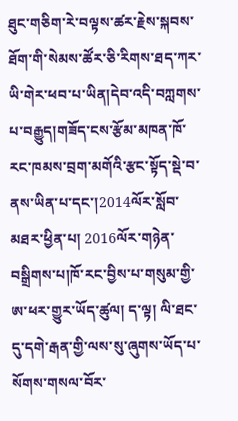ཐུང་གཅིག་རེ་བལྟས་ཚར་རྗེས་སྐབས་ཐོག་གི་སེམས་ཚོར་ཅི་རིགས་ཐད་ཀར་ཡི་གེར་ཕབ་པ་ཡིན།དེབ་འདི་བཀླགས་པ་བརྒྱུད།གཟོད་ངས་རྩོམ་མཁན་ཁོ་རང་ཁམས་བྲག་མགོའི་རྩང་སྟོད་སྡེ་བ་ནས་ཡིན་པ་དང་།2014ལོར་སློབ་མཐར་ཕྱིན་པ། 2016ལོར་གཉེན་བསྒྲིགས་པ།ཁོ་རང་བྱིས་པ་གསུམ་གྱི་ཨ་ཕར་གྱུར་ཡོད་ཚུལ། ད་ལྟ། ལི་ཐང་དུ་དགེ་རྒན་གྱི་ལས་སུ་ཞུགས་ཡོད་པ་སོགས་གསལ་བོར་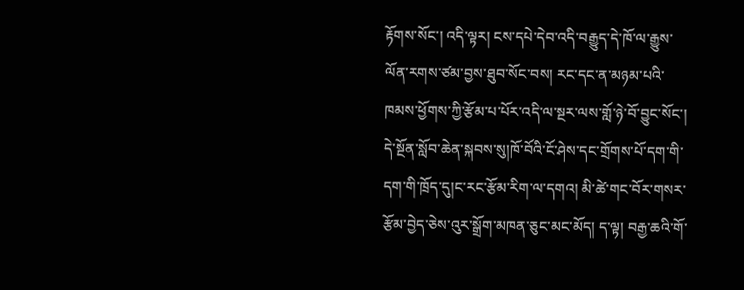རྟོགས་སོང་། འདི་ལྟར། ངས་དཔེ་དེབ་འདི་བརྒྱུད་དེ་ཁོ་ལ་རྒྱུས་ལོན་རགས་ཙམ་བྱས་ཐུབ་སོང་བས། རང་དང་ན་མཉམ་པའི་ཁམས་ཕྱོགས་ཀྱི་རྩོམ་པ་པོར་འདི་ལ་སྔར་ལས་གློ་ཉེ་བོ་བྱུང་སོང་།
དེ་སྔོན་སློབ་ཆེན་སྐབས་སུ།ཁོ་བོའི་ངོ་ཤེས་དང་གྲོགས་པོ་དག་གི་དག་གི་ཁྲོད་དུ།ང་རང་རྩོམ་རིག་ལ་དགའ། མི་ཚེ་གང་བོར་གསར་རྩོམ་བྱེད་ཅེས་འུར་སྒྲོག་མཁན་ཅུང་མང་མོད། ད་ལྟ། བརྒྱ་ཆའི་གོ་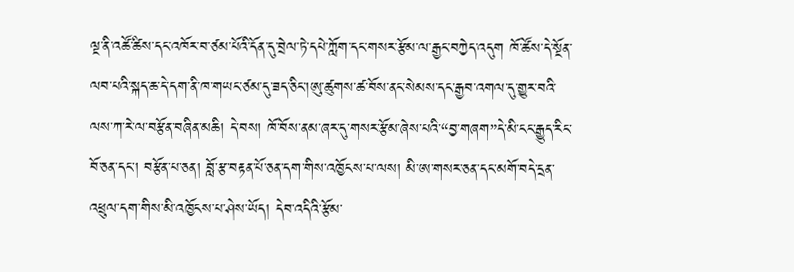ལྔ་ནི་འཚོ་ཚིས་དང་འཁོར་བ་ཙམ་པོའི་དོན་དུ་བྲེལ་ཏེ་དཔེ་ཀློག་དང་གསར་རྩོམ་ལ་རྒྱང་བཀྱེད་འདུག ཁོ་ཚོས་དེ་སྔོན་ལབ་པའི་སྐད་ཆ་དེ་དག་ནི་ཁ་གཡང་ཙམ་དུ་ཟད་ཅིང་།ཨུ་ཚུགས་ཚ་བོས་ནང་སེམས་དང་རྒྱབ་འགལ་དུ་གྱུར་བའི་ལས་ཀ་རེ་ལ་བརྩོན་བཞིན་མཆི། དེ་བས། ཁོ་བོས་ནམ་ཞར་དུ་གསར་རྩོམ་ཞེས་པའི་“བྱ་གཞག”དེ་མི་ངང་རྒྱུད་རིང་བོ་ཅན་དང་། བརྩོན་པ་ཅན། བློ་རྩ་བརྟན་པོ་ཅན་དག་གིས་འཁྱོངས་པ་ལས། མི་ཨ་གསར་ཅན་དང་མགོ་བདེ་དྲན་འཕྲུལ་དག་གིས་མི་འཁྱོངས་པ་ཤེས་ཡོད། དེབ་འདིའི་རྩོམ་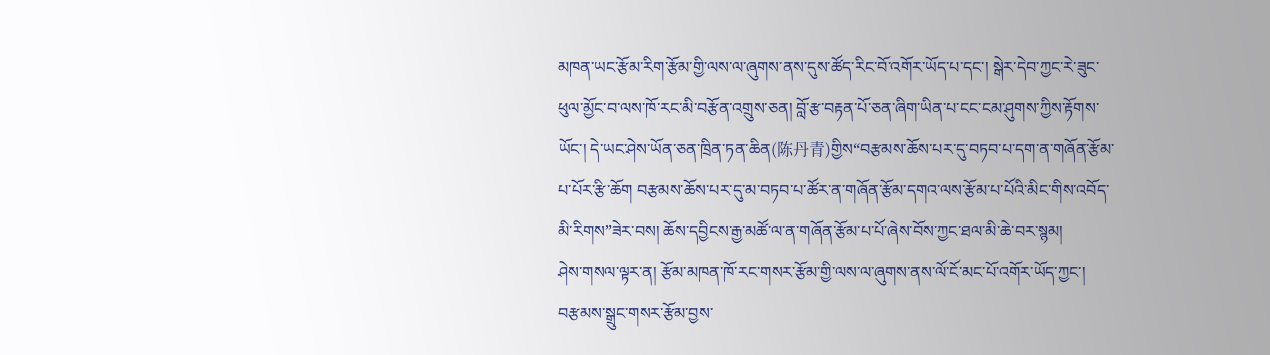མཁན་ཡང་རྩོམ་རིག་རྩོམ་གྱི་ལས་ལ་ཞུགས་ནས་དུས་ཚོད་རིང་བོ་འགོར་ཡོད་པ་དང་། སྒེར་དེབ་ཀྱང་རེ་ཟུང་ཕུལ་མྱོང་བ་ལས་ཁོ་རང་མི་བརྩོན་འགྲུས་ཅན། བློ་རྩ་བརྟན་པོ་ཅན་ཞིག་ཡིན་པ་ངང་ངམ་ཤུགས་ཀྱིས་རྟོགས་ཡོང་། དེ་ཡང་ཤེས་ཡོན་ཅན་ཁྲིན་ཏན་ཆིན(陈丹青)གྱིས“བརྩམས་ཆོས་པར་དུ་བཏབ་པ་དག་ན་གཞོན་རྩོམ་པ་པོར་རྩི་ཆོག བརྩམས་ཆོས་པར་དུ་མ་བཏབ་པ་ཚོར་ན་གཞོན་རྩོམ་དགའ་ལས་རྩོམ་པ་པོའི་མིང་གིས་འབོད་མི་རིགས”ཟེར་བས། ཆོས་དབྱིངས་རྒྱ་མཚོ་ལ་ན་གཞོན་རྩོམ་པ་པོ་ཞེས་བོས་ཀྱང་ཐལ་མི་ཆེ་བར་སྙམ།
ཤེས་གསལ་ལྟར་ན། རྩོམ་མཁན་ཁོ་རང་གསར་རྩོམ་གྱི་ལས་ལ་ཞུགས་ནས་ལོ་ངོ་མང་པོ་འགོར་ཡོད་ཀྱང་། བརྩམས་སྒྲུང་གསར་རྩོམ་བྱས་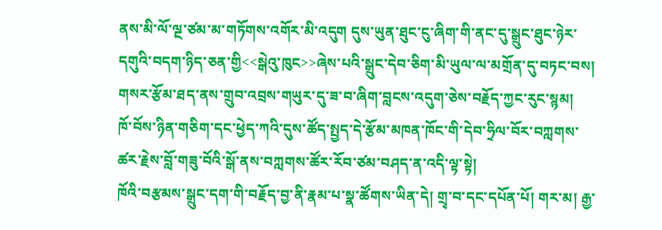ནས་མི་ལོ་ལྔ་ཙམ་མ་གཏོགས་འགོར་མི་འདུག དུས་ཡུན་ཐུང་ངུ་ཞིག་གི་ནང་དུ་སྒྲུང་ཐུང་ཉེར་དགུའི་བདག་ཉིད་ཅན་གྱི<<སྒེའུ་ཁུང>>ཞེས་པའི་སྒྲུང་དེབ་ཅིག་མི་ཡུལ་ལ་མགྲོན་དུ་བཏང་བས། གསར་རྩོམ་ཐད་ནས་གྲུབ་འབྲས་གཡུར་དུ་ཟ་བ་ཞིག་བླངས་འདུག་ཅེས་བརྗོད་ཀྱང་རུང་སྙམ།
ཁོ་བོས་ཉིན་གཅིག་དང་ཕྱེད་ཀའི་དུས་ཚོད་སྤྱད་དེ་རྩོམ་མཁན་ཁོང་གི་དེབ་ཧྲིལ་བོར་བཀླགས་ཚར་རྗེས་བློ་གཟུ་བོའི་སྒོ་ནས་བཀླགས་ཚོར་རོབ་ཙམ་བཤད་ན་འདི་ལྟ་སྟེ།
ཁོའི་བརྩམས་སྒྲུང་དག་གི་བརྗོད་བྱ་ནི་རྣམ་པ་སྣ་ཚོགས་ཡིན་དེ། གྲྭ་བ་དང་དཔོན་པོ། གར་མ། རྒྱ་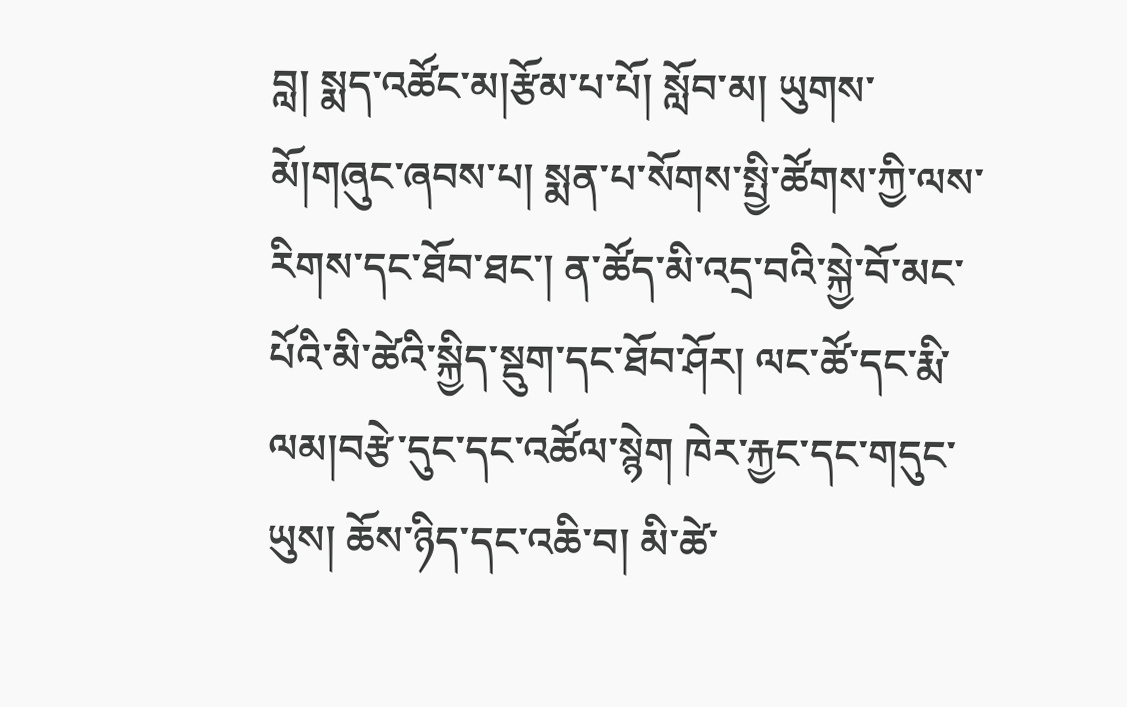བླ། སྨད་འཚོང་མ།རྩོམ་པ་པོ། སློབ་མ། ཡུགས་མོ།གཞུང་ཞབས་པ། སྨན་པ་སོགས་སྤྱི་ཚོགས་ཀྱི་ལས་རིགས་དང་ཐོབ་ཐང་། ན་ཚོད་མི་འདྲ་བའི་སྐྱེ་བོ་མང་པོའི་མི་ཚེའི་སྐྱིད་སྡུག་དང་ཐོབ་ཤོར། ལང་ཚོ་དང་རྨི་ལམ།བརྩེ་དུང་དང་འཚོལ་སྙེག ཁེར་རྐྱང་དང་གདུང་ཡུས། ཆོས་ཉིད་དང་འཆི་བ། མི་ཚེ་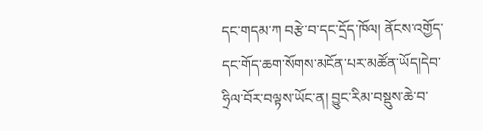དང་གདམ་ཀ བརྩེ་བ་དང་དྲོད་ཁོལ། ནོངས་འགྱོད་དང་གོད་ཆག་སོགས་མངོན་པར་མཚོན་ཡོད།དེབ་ཧྲིལ་བོར་བལྟས་ཡོང་ན། བྱུང་རིམ་བསྡུས་ཆེ་བ་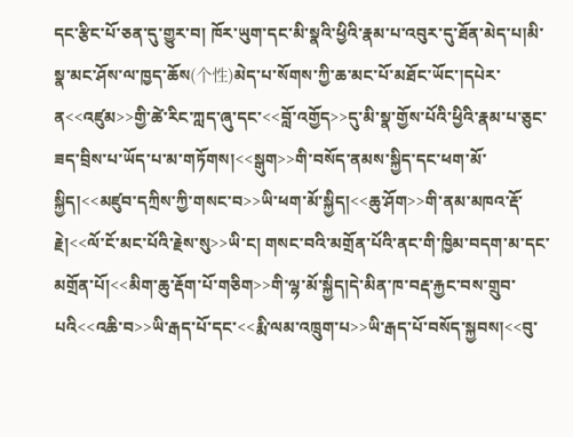དང་རྩིང་པོ་ཅན་དུ་གྱུར་བ། ཁོར་ཡུག་དང་མི་སྣའི་ཕྱིའི་རྣམ་པ་འབུར་དུ་ཐོན་མེད་པ།མི་སྣ་མང་ཤོས་ལ་ཁྱད་ཆོས(个性)མེད་པ་སོགས་ཀྱི་ཆ་མང་པོ་མཐོང་ཡོང་།དཔེར་ན<<འཛུམ>>གྱི་ཚེ་རིང་ཀླད་ཞུ་དང་<<བློ་འགྱོད>>དུ་མི་སྣ་གྱོས་པོའི་ཕྱིའི་རྣམ་པ་ཅུང་ཟད་བྲིས་པ་ཡོད་པ་མ་གཏོགས།<<སྒུག>>གི་བསོད་ནམས་སྐྱིད་དང་ཕག་མོ་སྐྱིད།<<མཛུབ་དཀྲིས་ཀྱི་གསང་བ>>ཡི་ཕག་མོ་སྐྱིད།<<ཆུ་ཤོག>>གི་ནམ་མཁའ་རྡོ་རྗེ།<<ལོ་ངོ་མང་པོའི་རྗེས་སུ>>ཡི་ང། གསང་བའི་མགྲོན་པོའི་ནང་གི་ཁྱིམ་བདག་མ་དང་མགྲོན་པོ།<<མིག་ཆུ་རྡོག་པོ་གཅིག>>གི་ལྷ་མོ་སྐྱིད།དེ་མིན་ཁ་བརྡ་རྐྱང་བས་གྲུབ་པའི<<འཆི་བ>>ཡི་རྒད་པོ་དང་<<རྨི་ལམ་འཁྲུག་པ>>ཡི་རྒད་པོ་བསོད་སྐྱབས།<<བུ་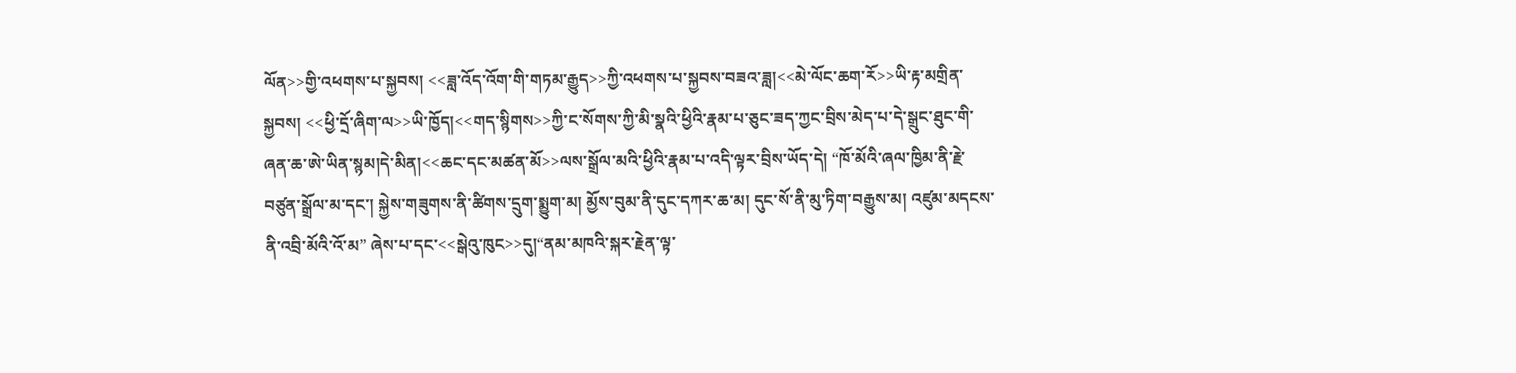ལོན>>གྱི་འཕགས་པ་སྐྱབས། <<ཟླ་འོད་འོག་གི་གཏམ་རྒྱུད>>ཀྱི་འཕགས་པ་སྐྱབས་བཟའ་ཟླ།<<མེ་ལོང་ཆག་རོ>>ཡི་རྟ་མགྲིན་སྐྱབས། <<ཕྱི་དྲོ་ཞིག་ལ>>ཡི་ཁྱོད།<<གད་སྙིགས>>ཀྱི་ང་སོགས་ཀྱི་མི་སྣའི་ཕྱིའི་རྣམ་པ་ཅུང་ཟད་ཀྱང་བྲིས་མེད་པ་དེ་སྒྲུང་ཐུང་གི་ཞན་ཆ་ཨེ་ཡིན་སྙམ།དེ་མིན།<<ཆང་དང་མཚན་མོ>>ལས་སྒྲོལ་མའི་ཕྱིའི་རྣམ་པ་འདི་ལྟར་བྲིས་ཡོད་དེ། “ཁོ་མོའི་ཞལ་ཁྱིམ་ནི་རྗེ་བཙུན་སྒྲོལ་མ་དང་། སྐྱེས་གཟུགས་ནི་ཚིགས་དྲུག་སྨྱུག་མ། མྱོས་བུམ་ནི་དུང་དཀར་ཆ་མ། དུང་སོ་ནི་མུ་ཏིག་བརྒྱུས་མ། འཛུམ་མདངས་ནི་འབྲི་མོའི་འོ་མ” ཞེས་པ་དང་<<སྒེའུ་ཁུང>>དུ།“ནམ་མཁའི་སྐར་རྗེན་ལྟ་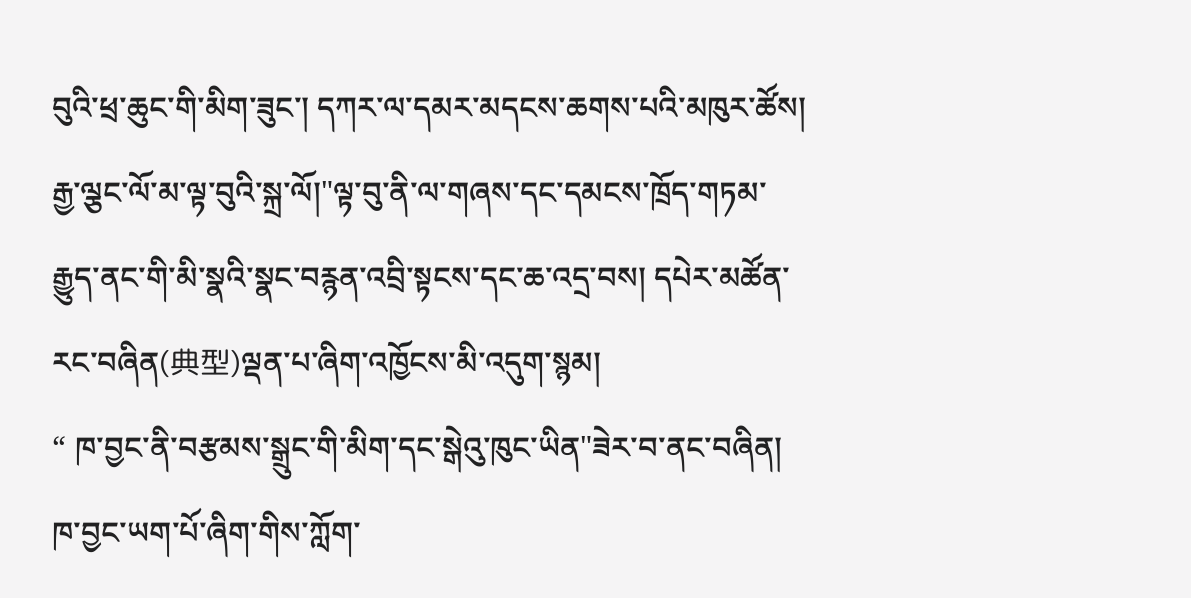བུའི་ཕྲ་ཆུང་གི་མིག་ཟུང་། དཀར་ལ་དམར་མདངས་ཆགས་པའི་མཁུར་ཚོས། རྒྱ་ལྕང་ལོ་མ་ལྟ་བུའི་སྐྲ་ལོ།"ལྟ་བུ་ནི་ལ་གཞས་དང་དམངས་ཁྲོད་གཏམ་རྒྱུད་ནང་གི་མི་སྣའི་སྣང་བརྙན་འབྲི་སྟངས་དང་ཆ་འདྲ་བས། དཔེར་མཚོན་རང་བཞིན(典型)ལྡན་པ་ཞིག་འཁྱོངས་མི་འདུག་སྙམ།
“ ཁ་བྱང་ནི་བརྩམས་སྒྲུང་གི་མིག་དང་སྒེའུ་ཁུང་ཡིན"ཟེར་བ་ནང་བཞིན། ཁ་བྱང་ཡག་པོ་ཞིག་གིས་ཀློག་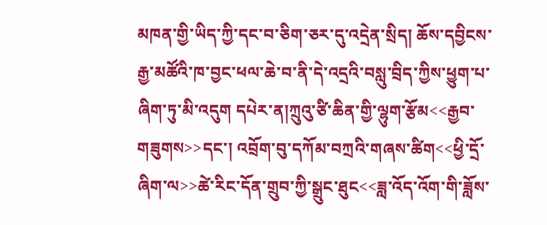མཁན་གྱི་ཡིད་ཀྱི་དང་བ་ཅིག་ཅར་དུ་འདྲེན་སྲིད། ཆོས་དབྱིངས་རྒྱ་མཚོའི་ཁ་བྱང་ཕལ་ཆེ་བ་ནི་དེ་འདྲའི་བསླུ་བྲིད་ཀྱིས་ཕྱུག་པ་ཞིག་ཏུ་མི་འདུག དཔེར་ན།ཀྲུའུ་ཙི་ཆིན་གྱི་ལྷུག་རྩོམ<<རྒྱབ་གཟུགས>>དང་། འབྲོག་བུ་དཀོམ་བཀྲའི་གཞས་ཚིག<<ཕྱི་དྲོ་ཞིག་ལ>>ཚེ་རིང་དོན་གྲུབ་ཀྱི་སྒྲུང་ཐུང<<ཟླ་འོད་འོག་གི་ཟློས་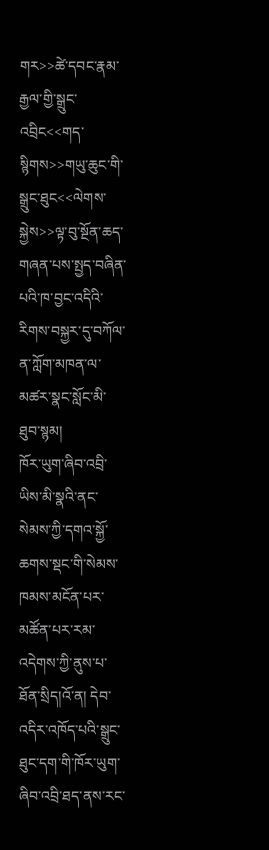གར>>ཚེ་དབང་རྣམ་རྒྱལ་གྱི་སྒྲུང་འབྲིང<<གད་སྙིགས>>གཡུ་ཆུང་གི་སྒྲུང་ཐུང<<ལེགས་སྐྱེས>>ལྟ་བུ་སྔོན་ཆད་གཞན་པས་སྤྱད་བཞིན་པའི་ཁ་བྱང་འདིའི་རིགས་བསྐྱར་དུ་བཀོལ་ན་ཀློག་མཁན་ལ་མཚར་སྣང་སློང་མི་ཐུབ་སྙམ།
ཁོར་ཡུག་ཞིབ་འབྲི་ཡིས་མི་སྣའི་ནང་སེམས་ཀྱི་དགའ་སྐྱོ་ཆགས་སྡང་གི་སེམས་ཁམས་མངོན་པར་མཚོན་པར་རམ་འདེགས་ཀྱི་ནུས་པ་ཐོན་སྲིད།འོ་ན། དེབ་འདིར་འཁོད་པའི་སྒྲུང་ཐུང་དག་གི་ཁོར་ཡུག་ཞིབ་འབྲི་ཐད་ནས་རང་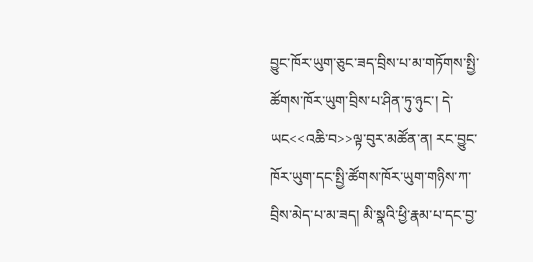བྱུང་ཁོར་ཡུག་ཅུང་ཟད་བྲིས་པ་མ་གཏོགས་སྤྱི་ཚོགས་ཁོར་ཡུག་བྲིས་པ་ཤིན་ཏུ་ཉུང་། དེ་ཡང<<འཆི་བ>>ལྟ་བུར་མཚོན་ན། རང་བྱུང་ཁོར་ཡུག་དང་སྤྱི་ཚོགས་ཁོར་ཡུག་གཉིས་ཀ་བྲིས་མེད་པ་མ་ཟད། མི་སྣའི་ཕྱི་རྣམ་པ་དང་བྱ་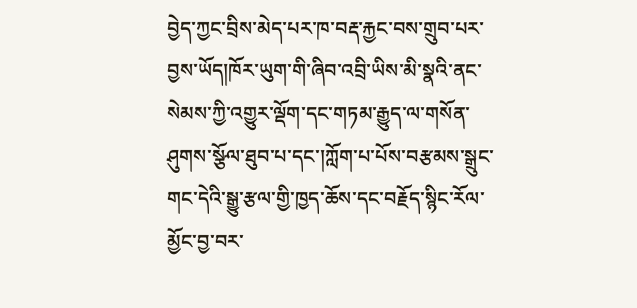བྱེད་ཀྱང་བྲིས་མེད་པར་ཁ་བརྡ་རྐྱང་བས་གྲུབ་པར་བྱས་ཡོད།ཁོར་ཡུག་གི་ཞིབ་འབྲི་ཡིས་མི་སྣའི་ནང་སེམས་ཀྱི་འགྱུར་ལྡོག་དང་གཏམ་རྒྱུད་ལ་གསོན་ཤུགས་སྩོལ་ཐུབ་པ་དང་།ཀློག་པ་པོས་བརྩམས་སྒྲུང་གང་དེའི་སྒྱུ་རྩལ་གྱི་ཁྱད་ཆོས་དང་བརྗོད་སྙིང་རོལ་མྱོང་བྱ་བར་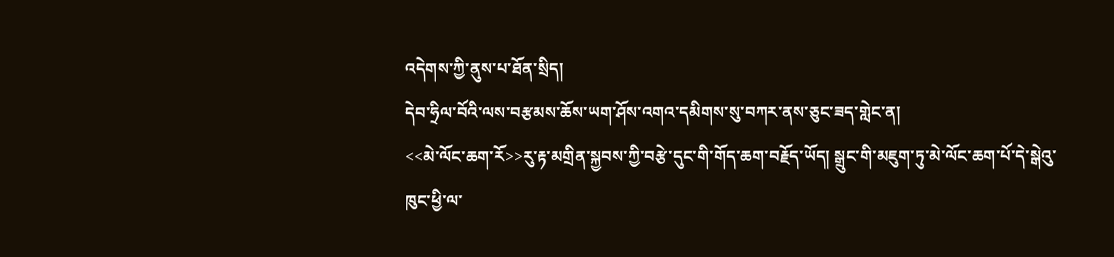འདེགས་ཀྱི་ནུས་པ་ཐོན་སྲིད།
དེབ་ཧྲིལ་བོའི་ལས་བརྩམས་ཆོས་ཡག་ཤོས་འགའ་དམིགས་སུ་བཀར་ནས་ཅུང་ཟད་གླེང་ན།
<<མེ་ལོང་ཆག་རོ>>རུ་རྟ་མགྲིན་སྐྱབས་ཀྱི་བརྩེ་དུང་གི་གོད་ཆག་བརྗོད་ཡོད། སྒྲུང་གི་མཇུག་ཏུ་མེ་ལོང་ཆག་པོ་དེ་སྒེའུ་ཁུང་ཕྱི་ལ་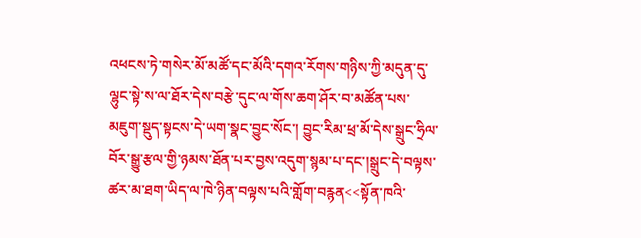འཕངས་ཏེ་གསེར་མོ་མཚོ་དང་མོའི་དགའ་རོགས་གཉིས་ཀྱི་མདུན་དུ་ལྷུང་སྟེ་ས་ལ་ཐོར་དེས་བརྩེ་དུང་ལ་གོས་ཆག་ཤོར་བ་མཚོན་པས་མཇུག་སྡུད་སྟངས་དེ་ཡག་སྣང་བྱུང་སོང་། བྱུང་རིམ་ཕྲ་མོ་དེས་སྒྲུང་ཧྲིལ་བོར་སྒྱུ་རྩལ་གྱི་ཉམས་ཐོན་པར་བྱས་འདུག་སྙམ་པ་དང་།སྒྲུང་དེ་བལྟས་ཚར་མ་ཐག་ཡིད་ལ་ཁེ་ཉིན་བལྟས་པའི་གློག་བརྙན<<སྟོན་ཁའི་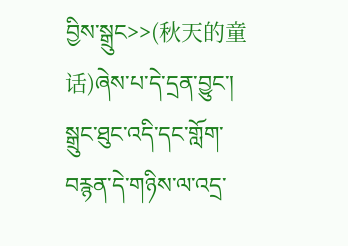བྱིས་སྒྲུང>>(秋天的童话)ཞེས་པ་དེ་དྲན་བྱུང་། སྒྲུང་ཐུང་འདི་དང་གློག་བརྙན་དེ་གཉིས་ལ་འདྲ་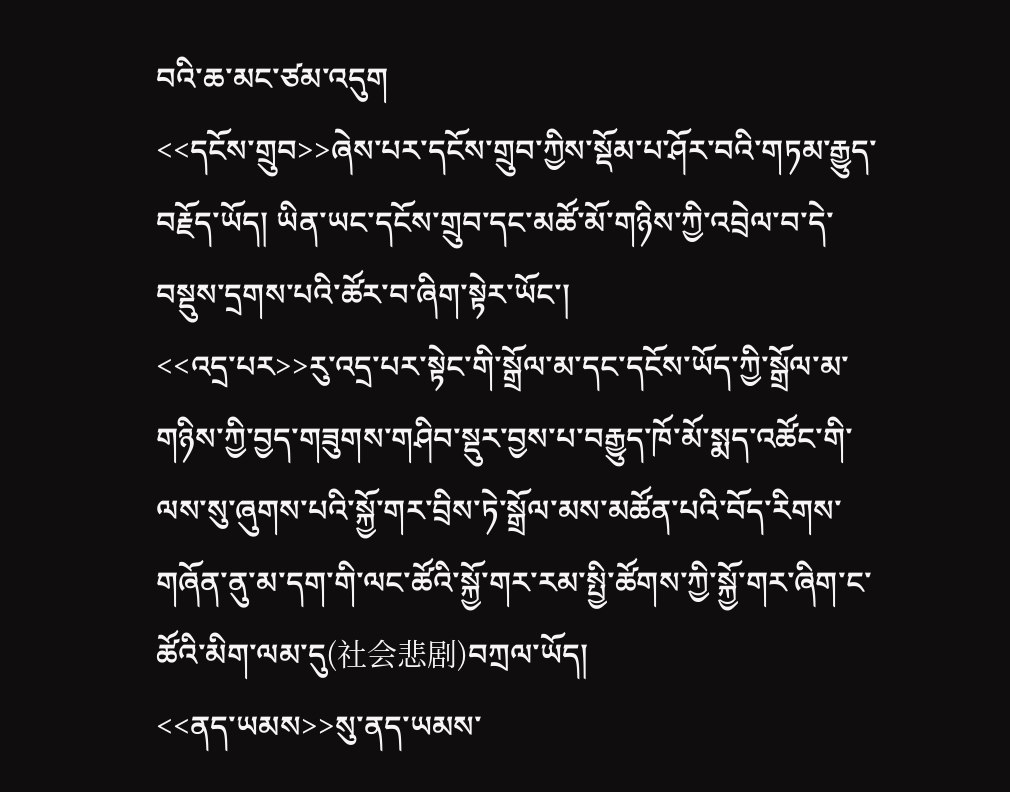བའི་ཆ་མང་ཙམ་འདུག
<<དངོས་གྲུབ>>ཞེས་པར་དངོས་གྲུབ་ཀྱིས་སྡོམ་པ་ཤོར་བའི་གཏམ་རྒྱུད་བརྗོད་ཡོད། ཡིན་ཡང་དངོས་གྲུབ་དང་མཚོ་མོ་གཉིས་ཀྱི་འབྲེལ་བ་དེ་བསྡུས་དྲགས་པའི་ཚོར་བ་ཞིག་སྟེར་ཡོང་།
<<འདྲ་པར>>རུ་འདྲ་པར་སྟེང་གི་སྒྲོལ་མ་དང་དངོས་ཡོད་ཀྱི་སྒྲོལ་མ་གཉིས་ཀྱི་བྱད་གཟུགས་གཤིབ་སྡུར་བྱས་པ་བརྒྱུད་ཁོ་མོ་སྨད་འཚོང་གི་ལས་སུ་ཞུགས་པའི་སྐྱོ་གར་བྲིས་ཏེ་སྒྲོལ་མས་མཚོན་པའི་བོད་རིགས་གཞོན་ནུ་མ་དག་གི་ལང་ཚོའི་སྐྱོ་གར་རམ་སྤྱི་ཚོགས་ཀྱི་སྐྱོ་གར་ཞིག་ང་ཚོའི་མིག་ལམ་དུ(社会悲剧)བཀྲལ་ཡོད།
<<ནད་ཡམས>>སུ་ནད་ཡམས་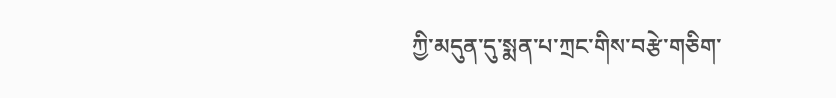ཀྱི་མདུན་དུ་སྨན་པ་ཀྲང་གིས་བརྩེ་གཅིག་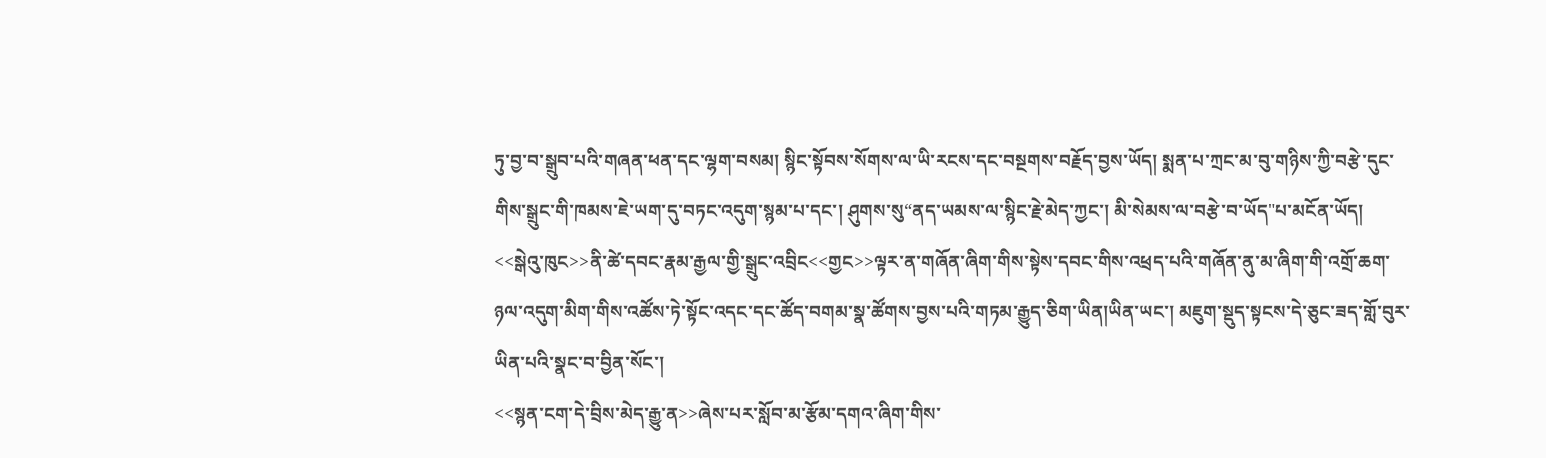ཏུ་བྱ་བ་སྒྲུབ་པའི་གཞན་ཕན་དང་ལྷག་བསམ། སྙིང་སྟོབས་སོགས་ལ་ཡི་རངས་དང་བསྔགས་བརྗོད་བྱས་ཡོད། སྨན་པ་ཀྲང་མ་བུ་གཉིས་ཀྱི་བརྩེ་དུང་གིས་སྒྲུང་གི་ཁམས་ཇེ་ཡག་དུ་བཏང་འདུག་སྙམ་པ་དང་། ཤུགས་སུ“ནད་ཡམས་ལ་སྙིང་རྗེ་མེད་ཀྱང་། མི་སེམས་ལ་བརྩེ་བ་ཡོད"པ་མངོན་ཡོད།
<<སྒེའུ་ཁུང>>ནི་ཚེ་དབང་རྣམ་རྒྱལ་གྱི་སྒྲུང་འབྲིང<<གྱང>>ལྟར་ན་གཞོན་ཞིག་གིས་སྟེས་དབང་གིས་འཕྲད་པའི་གཞོན་ནུ་མ་ཞིག་གི་འགྲོ་ཆག་ཉལ་འདུག་མིག་གིས་འཚོས་ཏེ་སྟོང་འདང་དང་ཚོད་བགམ་སྣ་ཚོགས་བྱས་པའི་གཏམ་རྒྱུད་ཅིག་ཡིན།ཡིན་ཡང་། མཇུག་སྡུད་སྟངས་དེ་ཅུང་ཟད་གློ་བུར་ཡིན་པའི་སྣང་བ་བྱིན་སོང་།
<<སྙན་ངག་དེ་བྲིས་མེད་རྒྱུ་ན>>ཞེས་པར་སློབ་མ་རྩོམ་དགའ་ཞིག་གིས་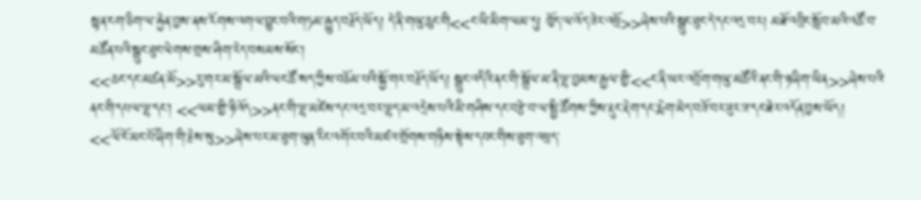སྙན་ངག་ཅིག་ལ་རྐྱེན་བྱས་ནས་རོགས་འགལ་བྱུང་བའི་གཏམ་རྒྱུད་བརྗོད་ཡོད། དེ་ནི་གཡུ་ཆུང་གི<<ང་ཡི་མིག་ལམ་དུ། ཁྱོད་ལ་འོད་ཟེར་འཕྲོ>>ཞེས་པའི་སྒྲུང་ཐུང་དེ་དང་འདྲ་བར། མཐོ་འབྲིང་སློབ་མའི་འཚོ་བ་མཚོན་པའི་སྒྲུང་ཐུང་ལེགས་གྲས་ཤིག་རེད་བསམས་སོང་།
<<ཆང་དང་མཚན་མོ>>རུ་གར་མ་སྒྲོལ་མའི་ལང་ཚོ་སད་ཀྱིས་བཅོམ་པའི་སྐྱོ་གར་བརྗོད་ཡོད། སྒྲུང་འདིའི་ནང་གི་སྒྲོལ་མ་ནི་ལྷ་བྱམས་རྒྱལ་གྱི་<<ང་ནི་ཡར་འབྲོག་གཡུ་མཚོའི་ནང་གི་ཉ་ཞིག་ཡིན>>ཞེས་པའི་ནང་གི་དཔལ་ལྷ་དང་། <<ལམ་གྱི་ཉི་འོད>>ནང་གི་ལྷ་མཛེས་དང་འདྲ་བར་ལྷད་མ་འདྲེས་པའི་མི་གཤིས་དང་བརྩེ་བ་ལ་སྤྱི་ཚོགས་ཀྱིས་རྡུང་རྡེག་དང་རྨེག་མེད་བཟོ་བར་ཟུར་ཟ་དང་ཐེར་འདོན་བྱས་ཡོད།
<<ལོ་ངོ་མང་པོ་ཞིག་གི་རྗེས་སུ>>ཞེས་པར་མ་ཐུག་ཡུན་རིང་འགོར་བའི་མཛའ་གྲོགས་གཉིས་སྟེས་དབང་གིས་ཐུག་འཕྲད་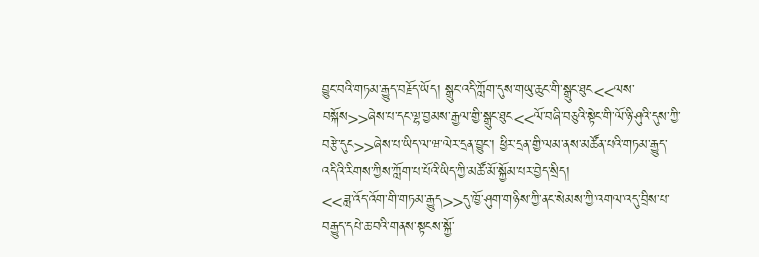བྱུང་བའི་གཏམ་རྒྱུད་བརྗོད་ཡོད། སྒྲུང་འདི་ཀློག་དུས་གཡུ་ཆུང་གི་སྒྲུང་ཐུང<<ལས་བསྐོས>>ཞེས་པ་དང་ལྷ་བྱམས་རྒྱལ་གྱི་སྒྲུང་ཐུང<<ལོ་བཞི་བཅུའི་སྟེང་གི་ལོ་ཉི་ཤུའི་དུས་ཀྱི་བརྩེ་དུང>>ཞེས་པ་ཡིད་ལ་ཝ་ལེར་དྲན་བྱུང་། ཕྱིར་དྲན་གྱི་ལམ་ནས་མཚོན་པའི་གཏམ་རྒྱུད་འདིའི་རིགས་ཀྱིས་ཀློག་པ་པོའི་ཡིད་ཀྱི་མཚོ་མོ་སྐྱོམ་པར་བྱེད་སྲིད།
<<ཟླ་འོད་འོག་གི་གཏམ་རྒྱུད>>དུ་ཁྱོ་ཤུག་གཉིས་ཀྱི་ནང་སེམས་ཀྱི་འགལ་འདུ་བྲིས་པ་བརྒྱུད་དཔེ་ཆ་བའི་གནས་སྟངས་སྐྱོ་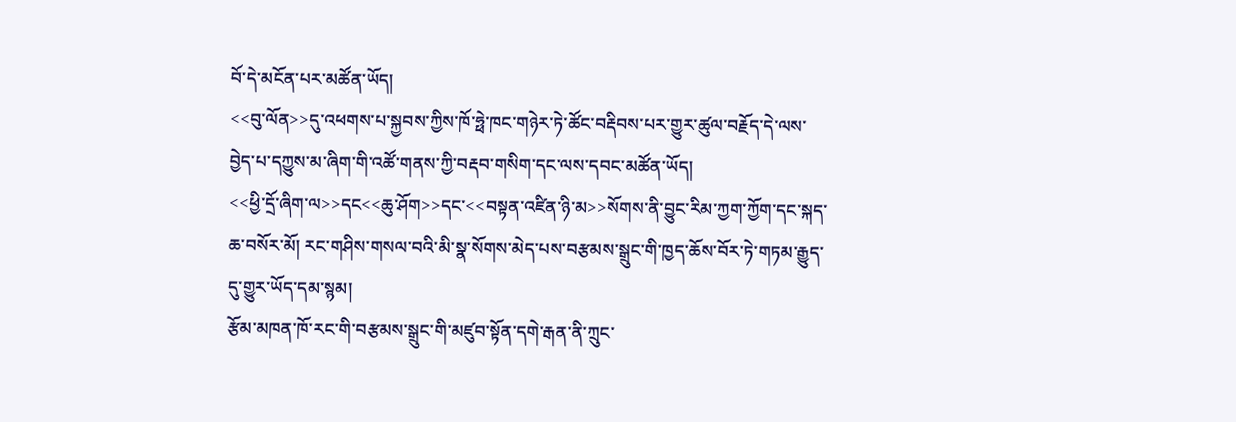བོ་དེ་མངོན་པར་མཚོན་ཡོད།
<<བུ་ལོན>>དུ་འཕགས་པ་སྐྱབས་ཀྱིས་ཁོ་ཧྥེ་ཁང་གཉེར་ཏེ་ཚོང་བརྡིབས་པར་གྱུར་ཚུལ་བརྗོད་དེ་ལས་བྱེད་པ་དཀྱུས་མ་ཞིག་གི་འཚོ་གནས་ཀྱི་བརྡབ་གསིག་དང་ལས་དབང་མཚོན་ཡོད།
<<ཕྱི་དྲོ་ཞིག་ལ>>དང<<ཆུ་ཤོག>>དང་<<བསྟན་འཛིན་ཉི་མ>>སོགས་ནི་བྱུང་རིམ་ཀྱག་ཀྱོག་དང་སྐད་ཆ་བསོར་མོ། རང་གཤིས་གསལ་བའི་མི་སྣ་སོགས་མེད་པས་བརྩམས་སྒྲུང་གི་ཁྱད་ཆོས་བོར་ཏེ་གཏམ་རྒྱུད་དུ་གྱུར་ཡོད་དམ་སྙམ།
རྩོམ་མཁན་ཁོ་རང་གི་བརྩམས་སྒྲུང་གི་མཛུབ་སྟོན་དགེ་རྒན་ནི་ཀྲུང་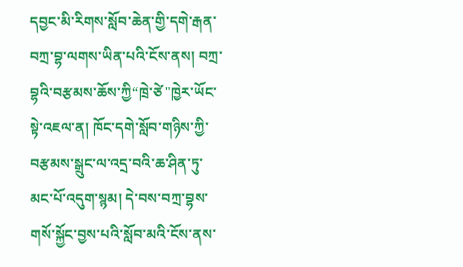དབྱང་མི་རིགས་སློབ་ཆེན་གྱི་དགེ་རྒན་བཀྲ་བྷ་ལགས་ཡིན་པའི་ངོས་ནས། བཀྲ་བྷའི་བརྩམས་ཆོས་ཀྱི“ཁྲེ་ཙེ"ཁྱེར་ཡོང་སྟེ་འཇལ་ན། ཁོང་དགེ་སློབ་གཉིས་ཀྱི་བརྩམས་སྒྲུང་ལ་འདྲ་བའི་ཆ་ཤིན་ཏུ་མང་པོ་འདུག་སྙམ། དེ་བས་བཀྲ་བྷས་གསོ་སྐྱོང་བྱས་པའི་སློབ་མའི་ངོས་ནས་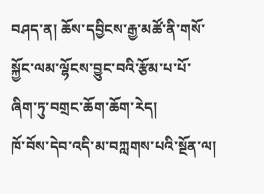བཤད་ན། ཆོས་དབྱིངས་རྒྱ་མཚོ་ནི་གསོ་སྐྱོང་ལམ་ལྷོངས་བྱུང་བའི་རྩོམ་པ་པོ་ཞིག་ཏུ་བགྲང་ཆོག་ཆོག་རེད།
ཁོ་བོས་དེབ་འདི་མ་བཀླགས་པའི་སྔོན་ལ།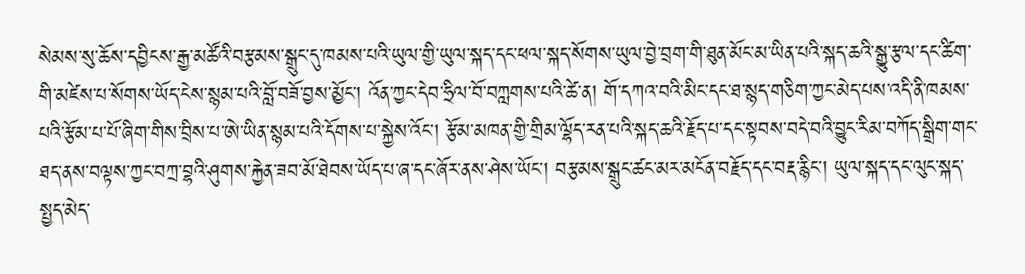སེམས་སུ་ཆོས་དབྱིངས་རྒྱ་མཚོའི་བརྩམས་སྒྲུང་དུ་ཁམས་པའི་ཡུལ་གྱི་ཡུལ་སྐད་དང་ཕལ་སྐད་སོགས་ཡུལ་བྱེ་བྲག་གི་ཐུན་མོང་མ་ཡིན་པའི་སྐད་ཆའི་སྒྱུ་རྩལ་དང་ཚིག་གི་མཛེས་པ་སོགས་ཡོད་ངེས་སྙམ་པའི་བློ་བཟོ་བྱས་མྱོང་། འོན་ཀྱང་དེབ་ཧྲིལ་བོ་བཀླགས་པའི་ཚེ་ན། གོ་དཀའ་བའི་མིང་དང་ཐ་སྙད་གཅིག་ཀྱང་མེད་པས་འདི་ནི་ཁམས་པའི་རྩོམ་པ་པོ་ཞིག་གིས་བྲིས་པ་ཨེ་ཡིན་སྙམ་པའི་དོགས་པ་སྐྱེས་འོང་། རྩོམ་མཁན་གྱི་གྲིམ་ལྷོད་རན་པའི་སྐད་ཆའི་རྗོད་པ་དང་སྟབས་བདེ་བའི་བྱུང་རིམ་བཀོད་སྒྲིག་གང་ཐད་ནས་བལྟས་ཀྱང་བཀྲ་བྷའི་ཤུགས་རྐྱེན་ཟབ་མོ་ཐེབས་ཡོད་པ་ཞ་དང་ཞོར་ནས་ཤེས་ཡོང་། བརྩམས་སྒྲུང་ཚང་མར་མངོན་བརྗོད་དང་བརྡ་རྙིང་། ཡུལ་སྐད་དང་ལུང་སྐད་སྤྱད་མེད་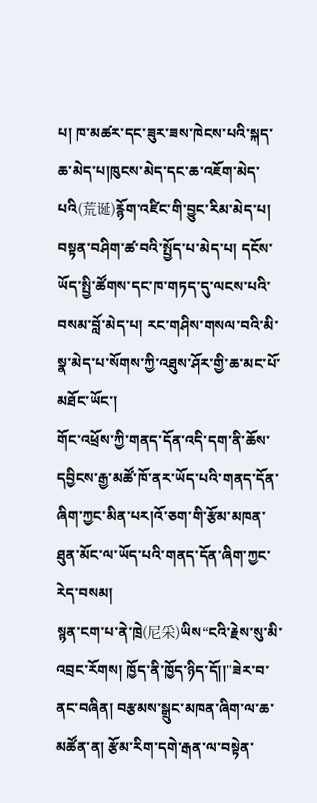པ། ཁ་མཚར་དང་ཟུར་ཟས་ཁེངས་པའི་སྐད་ཆ་མེད་པ།ཁུངས་མེད་དང་ཆ་འཇོག་མེད་པའི(荒诞)རྙོག་འཛིང་གི་བྱུང་རིམ་མེད་པ། བསྟན་བཤིག་ཚ་བའི་སྤྱོད་པ་མེད་པ། དངོས་ཡོད་སྤྱི་ཚོགས་དང་ཁ་གཏད་དུ་ལངས་པའི་བསམ་བློ་མེད་པ། རང་གཤིས་གསལ་བའི་མི་སྣ་མེད་པ་སོགས་ཀྱི་འཐུས་ཤོར་གྱི་ཆ་མང་པོ་མཐོང་ཡོང་།
གོང་འཕྲོས་ཀྱི་གནད་དོན་འདི་དག་ནི་ཆོས་དབྱིངས་རྒྱ་མཚོ་ཁོ་ནར་ཡོད་པའི་གནད་དོན་ཞིག་ཀྱང་མིན་པར།འོ་ཅག་གི་རྩོམ་མཁན་ཐུན་མོང་ལ་ཡོད་པའི་གནད་དོན་ཞིག་ཀྱང་རེད་བསམ།
སྙན་ངག་པ་ནེ་ཁྲེ(尼采)ཡིས“ངའི་རྗེས་སུ་མི་འབྲང་རོགས། ཁྱོད་ནི་ཁྱོད་ཉིད་དོ།།"ཟེར་བ་ནང་བཞིན། བརྩམས་སྒྲུང་མཁན་ཞིག་ལ་ཆ་མཚོན་ན། རྩོམ་རིག་དགེ་རྒན་ལ་བསྟེན་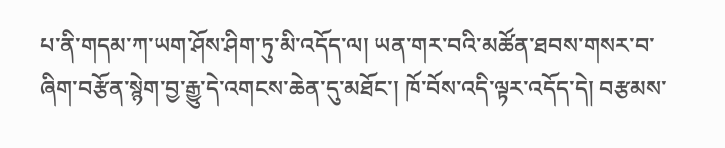པ་ནི་གདམ་ཀ་ཡག་ཤོས་ཤིག་ཏུ་མི་འདོད་ལ། ཡན་གར་བའི་མཚོན་ཐབས་གསར་བ་ཞིག་བརྩོན་སྙེག་བྱ་རྒྱུ་དེ་འགངས་ཆེན་དུ་མཐོང་། ཁོ་བོས་འདི་ལྟར་འདོད་དེ། བརྩམས་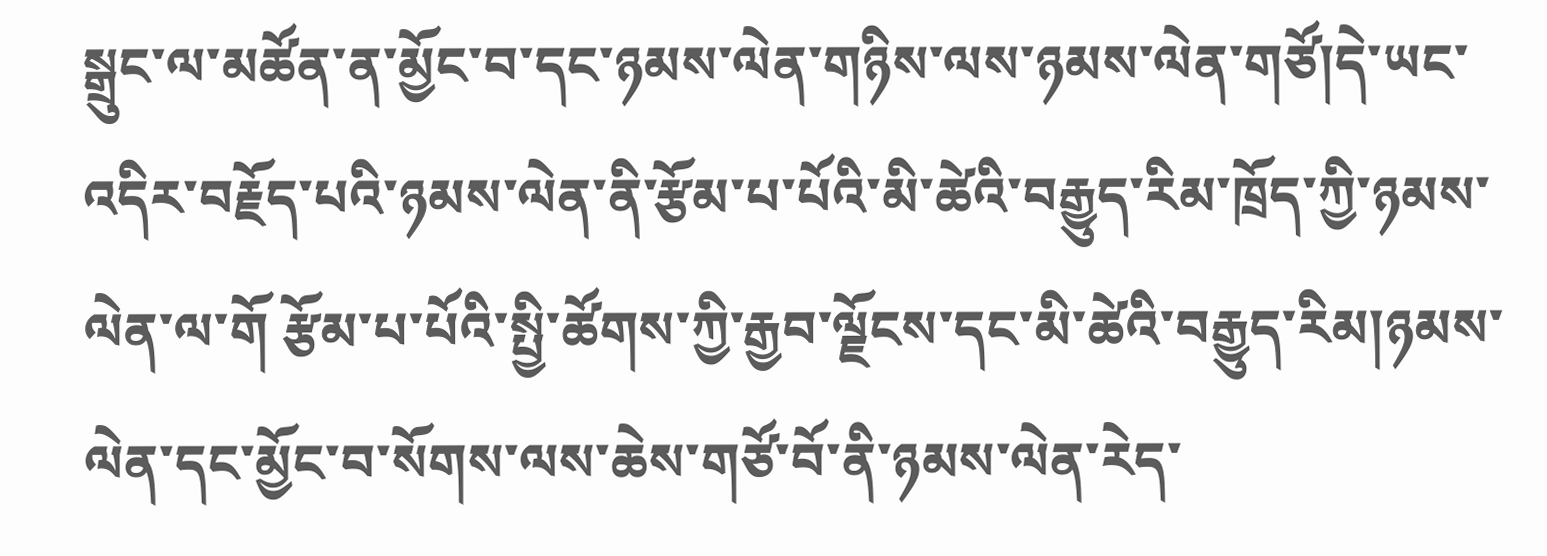སྒྲུང་ལ་མཚོན་ན་མྱོང་བ་དང་ཉམས་ལེན་གཉིས་ལས་ཉམས་ལེན་གཙོ།དེ་ཡང་འདིར་བརྗོད་པའི་ཉམས་ལེན་ནི་རྩོམ་པ་པོའི་མི་ཚེའི་བརྒྱུད་རིམ་ཁྲོད་ཀྱི་ཉམས་ལེན་ལ་གོ རྩོམ་པ་པོའི་སྤྱི་ཚོགས་ཀྱི་རྒྱབ་ལྗོངས་དང་མི་ཚེའི་བརྒྱུད་རིམ།ཉམས་ལེན་དང་མྱོང་བ་སོགས་ལས་ཆེས་གཙོ་བོ་ནི་ཉམས་ལེན་རེད་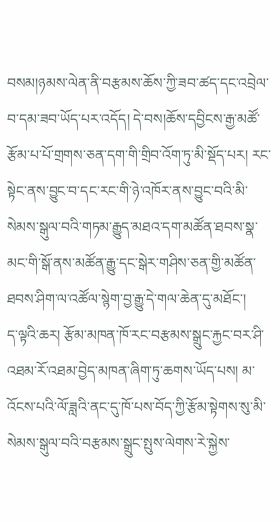བསམ།ཉམས་ལེན་ནི་བརྩམས་ཆོས་ཀྱི་ཟབ་ཚད་དང་འབྲེལ་བ་དམ་ཟབ་ཡོད་པར་འདོད། དེ་བས།ཆོས་དབྱིངས་རྒྱ་མཚོ་རྩོམ་པ་པོ་གྲགས་ཅན་དག་གི་གྲིབ་འོག་ཏུ་མི་སྡོད་པར། རང་སྟེང་ནས་བྱུང་བ་དང་རང་གི་ཉེ་འཁོར་ནས་བྱུང་བའི་མི་སེམས་སྒུལ་བའི་གཏམ་རྒྱུད་མཐའ་དག་མཚོན་ཐབས་སྣ་མང་གི་སྒོ་ནས་མཚོན་རྒྱུ་དང་སྒེར་གཤིས་ཅན་གྱི་མཚོན་ཐབས་ཤིག་ལ་འཚོལ་སྙེག་བྱ་རྒྱུ་དེ་གལ་ཆེན་དུ་མཐོང་།
ད་ལྟའི་ཆར། རྩོམ་མཁན་ཁོ་རང་བརྩམས་སྒྲུང་རྐྱང་བར་ཤི་འཐམ་རོ་འཐམ་བྱེད་མཁན་ཞིག་ཏུ་ཆགས་ཡོད་པས། མ་འོངས་པའི་ལོ་ཟླའི་ནང་དུ་ཁོ་པས་བོད་ཀྱི་རྩོམ་སྟེགས་སུ་མི་སེམས་སྒུལ་བའི་བརྩམས་སྒྲུང་སྤུས་ལེགས་རེ་སྐྱེས་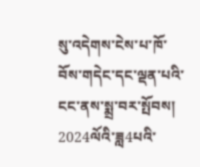སུ་འདེགས་ངེས་པ་ཁོ་བོས་གདེང་དང་ལྡན་པའི་ངང་ནས་སྨྲ་བར་སྤོབས།
2024ལོའི་ཟླ4པའི་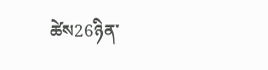ཚེས26ཉིན་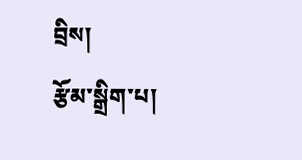བྲིས།
རྩོམ་སྒྲིག་པ།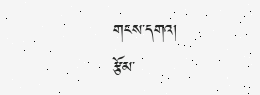གངས་དགའ།
རྩོམ་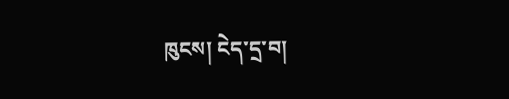ཁུངས། ངེད་དྲ་བ།